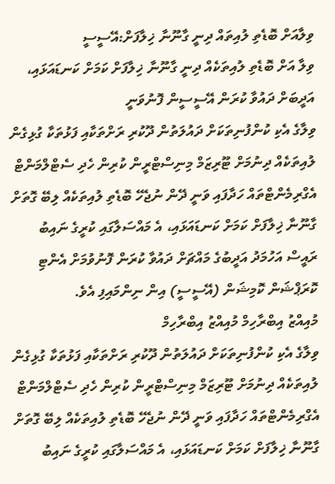ވިލާއަށް ބޮޑެތި ލުއިތައް ދިނީ ގާނޫނާ ޚިލާފަށް:އޭސީސީ
ވިލާ އަށް ބޮޑެތި ލުއިތަކެއް ދިނީ ގާނޫނާ ޚިލާފަށް ކަމަށް ކަނޑައަޅައި، އަދީބަށް ދައުވާ ކުރަން އޭސީސީން ފޮނުވަނީ
ވިލާގެ އެކި ކުންފުނިތަކަށް ދައުލަތުން ދޫކުރި ރަށްތަކާއި ފަޅުތަކާ ގުޅިގެން ލުއިތަކެއް ދިނުމަށް ޓޫރިޒަމް މިނިސްޓްރީން ކުރިން ހެދި ސެޓްލްމަންޓް އެގްރިމެންޓްތައް ހަދާފައި ވަނީ ދޭން ނުޖެހޭ ބޮޑެތި ލުއިތަކެއް ލިބޭ ގޮތަށް ގާނޫނާ ޚިލާފަށް ކަމަށް ކަނޑައަޅައި، އެ މައްސަލާގައި ކުރީގެ ނައިބު ރައީސް އަހުމަދު އަދީބުގެ މައްޗަށް ދައުވާ ކުރަން ފޮނުވުމަށް އެންޓި ކޮރަޕްޝަން ކޮމިޝަން (އޭސީސީ) އިން ނިންމައިފި އެވެ.
މުއިއްޒު އިބްރާހިމް މުއިއްޒު އިބްރާހިމް
ވިލާގެ އެކި ކުންފުނިތަކަށް ދައުލަތުން ދޫކުރި ރަށްތަކާއި ފަޅުތަކާ ގުޅިގެން ލުއިތަކެއް ދިނުމަށް ޓޫރިޒަމް މިނިސްޓްރީން ކުރިން ހެދި ސެޓްލްމަންޓް އެގްރިމެންޓްތައް ހަދާފައި ވަނީ ދޭން ނުޖެހޭ ބޮޑެތި ލުއިތަކެއް ލިބޭ ގޮތަށް ގާނޫނާ ޚިލާފަށް ކަމަށް ކަނޑައަޅައި، އެ މައްސަލާގައި ކުރީގެ ނައިބު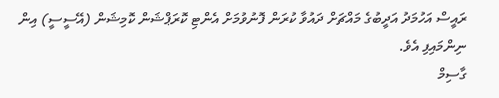ރައީސް އަހުމަދު އަދީބުގެ މައްޗަށް ދައުވާ ކުރަން ފޮނުވުމަށް އެންޓި ކޮރަޕްޝަން ކޮމިޝަން (އޭސީސީ) އިން ނިންމައިފި އެވެ.
ގާސިމް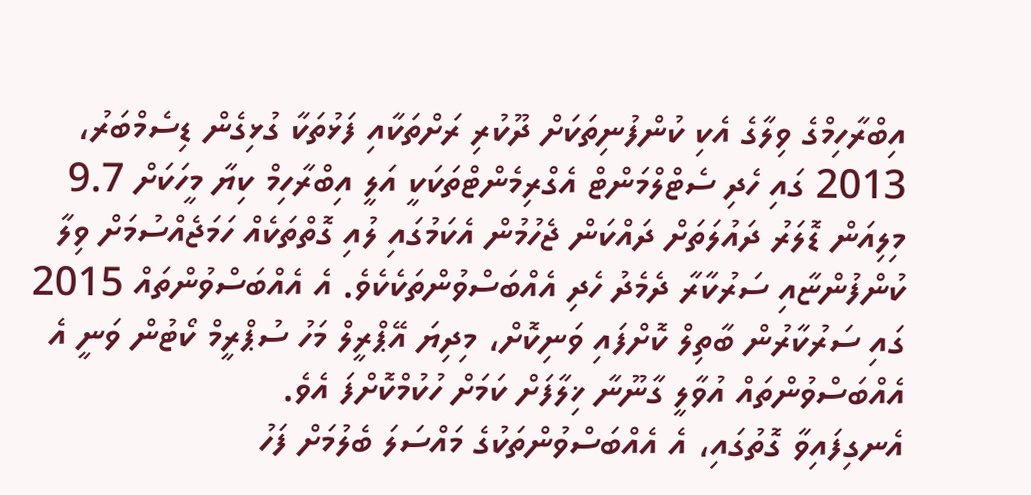އިބްރާހިމްގެ ވިލާގެ އެކި ކުންފުނިތަކަށް ދޫކުރި ރަށްތަކާއި ފަޅުތަކާ ގުޅިގެން ޑިސެމްބަރު، 2013 ގައި ހެދި ސެޓްލްމަންޓް އެގްރިމެންޓްތަކަކީ އަލީ އިބްރާހިމް ކިޔާ މީހަކަށް 9.7 މިލިއަން ޑޮލަރު ދައުލަތަށް ދައްކަން ޖެހުމުން އެކަމުގައި ލުއި ގޮތްތަކެއް ހަމަޖެއްސުމަށް ވިލާ ކުންފުންޏާއި ސަރުކާރާ ދެމެދު ހެދި އެއްބަސްވުންތަކެކެވެ. އެ އެއްބަސްވުންތައް 2015 ގައި ސަރުކާރުން ބާތިލް ކޮށްފައި ވަނިކޮށް، މިދިޔަ އޭޕްރީލް މަހު ސުޕްރީމް ކޯޓުން ވަނީ އެ އެއްބަސްވުންތައް އުވާލީ ގާނޫނާ ޚިލާފަށް ކަމަށް ހުކުމްކޮށްފަ އެވެ.
އެނގިފައިވާ ގޮތުގައި، އެ އެއްބަސްވުންތަކުގެ މައްސަލަ ބެލުމަށް ފަހު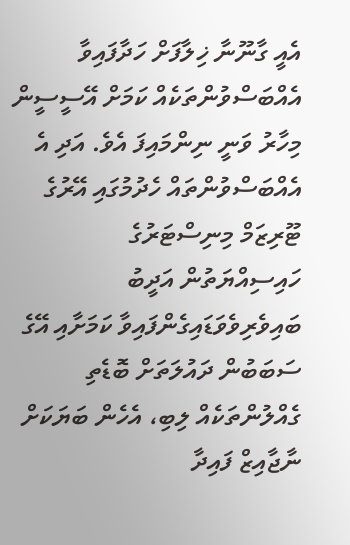އެއީ ގާނޫނާ ޚިލާފަށް ހަދާފައިވާ އެއްބަސްވުންތަކެއް ކަމަށް އޭސީސީން މިހާރު ވަނީ ނިންމައިފަ އެވެ. އަދި އެ އެއްބަސްވުންތައް ހެދުމުގައި އޭރުގެ ޓޫރިޒަމް މިނިސްޓަރުގެ ހައިސިއްޔަތުން އަދީބު ބައިވެރިވެވަޑައިގެންފައިވާ ކަމަށާއި އޭގެ ސަބަބުން ދައުލަތަށް ބޮޑެތި ގެއްލުންތަކެއް ލިބި، އެހެން ބަޔަކަށް ނާޖާއިޒް ފައިދާ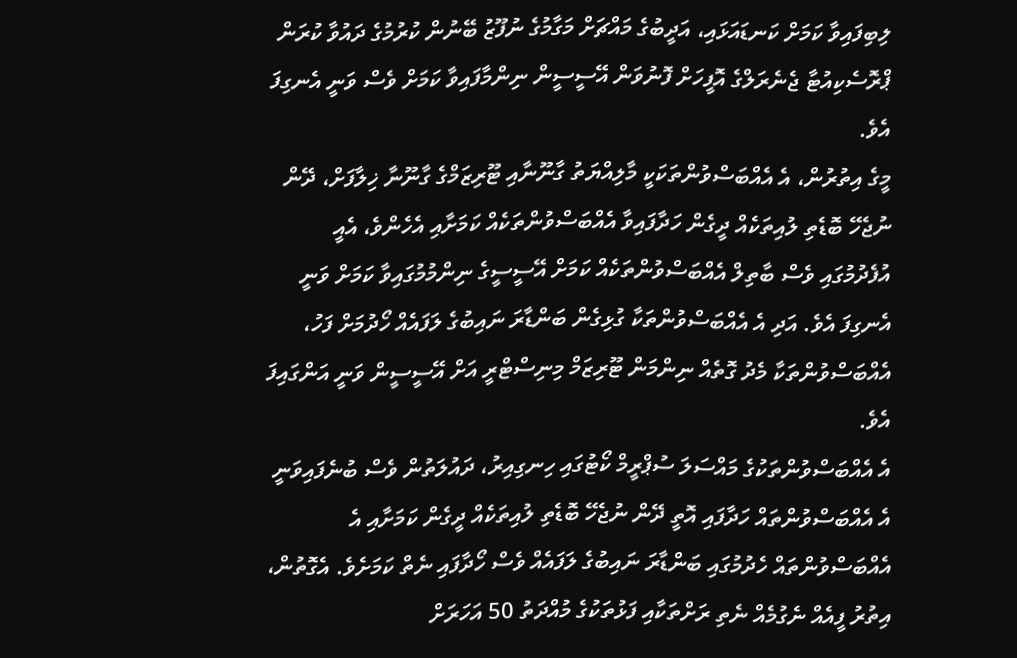ލިބިފައިވާ ކަމަށް ކަނޑައަޅައި، އަދީބުގެ މައްޗަށް މަގާމުގެ ނުފޫޒު ބޭނުން ކުރުމުގެ ދައުވާ ކުރަން ޕްރޮސެކިއުޓާ ޖެނެރަލްގެ އޮފީހަށް ފޮނުވަން އޭސީސީން ނިންމާފައިވާ ކަމަށް ވެސް ވަނީ އެނގިފަ އެވެ.
މީގެ އިތުރުން، އެ އެއްބަސްވުންތަކަކީ މާލިއްޔަތު ގާނޫނާއި ޓޫރިޒަމްގެ ގާނޫނާ ޚިލާފަށް، ދޭން ނުޖެހޭ ބޮޑެތި ލުއިތަކެއް ދީގެން ހަދާފައިވާ އެއްބަސްވުންތަކެއް ކަމަށާއި އެހެންވެ، އެއީ އުފެދުމުގައި ވެސް ބާތިލް އެއްބަސްވުންތަކެއް ކަމަށް އޭސީސީގެ ނިންމުމުގައިވާ ކަމަށް ވަނީ އެނގިފަ އެވެ. އަދި އެ އެއްބަސްވުންތަކާ ގުޅިގެން ބަންޑާރަ ނައިބުގެ ލަފައެއް ހޯދުމަށް ފަހު، އެއްބަސްވުންތަކާ މެދު ގޮތެއް ނިންމަން ޓޫރިޒަމް މިނިސްޓްރީ އަށް އޭސީސީން ވަނީ އަންގައިފަ އެވެ.
އެ އެއްބަސްވުންތަކުގެ މައްސަލަ ސުޕްރީމް ކޯޓުގައި ހިނގިއިރު، ދައުލަތުން ވެސް ބުނެފައިވަނީ އެ އެއްބަސްވުންތައް ހަދާފައި އޮތީ ދޭން ނުޖެހޭ ބޮޑެތި ލުއިތަކެއް ދީގެން ކަމަށާއި އެ އެއްބަސްވުންތައް ހެދުމުގައި ބަންޑާރަ ނައިބުގެ ލަފައެއް ވެސް ހޯދާފައި ނެތް ކަމަށެވެ. އެގޮތުން، އިތުރު ފީއެއް ނެގުމެއް ނެތި ރަށްތަކާއި ފަޅުތަކުގެ މުއްދަތު 50 އަހަރަށް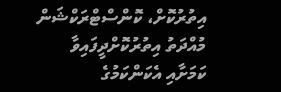އިތުރުކޮށް، ކޮންސްޓްރަކްޝަން މުއްދަތު އިތުރުކޮށްދީފައިވާ ކަމަށާއި އެކަންކަމުގެ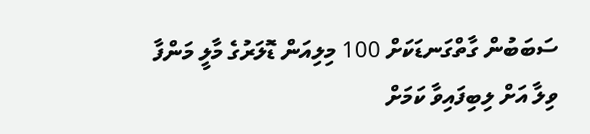ސަބަބުން ގާތްގަނޑަކަށް 100 މިލިއަން ޑޮލަރުގެ މާލީ މަންފާ ވިލާ އަށް ލިބިފައިވާ ކަމަށް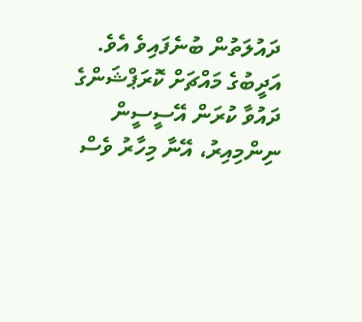ދައުލަތުން ބުނެފައިވެ އެވެ.
އަދީބުގެ މައްޗަށް ކޮރަޕްޝަންގެ ދައުވާ ކުރަން އޭސީސީން ނިންމިއިރު، އޭނާ މިހާރު ވެސް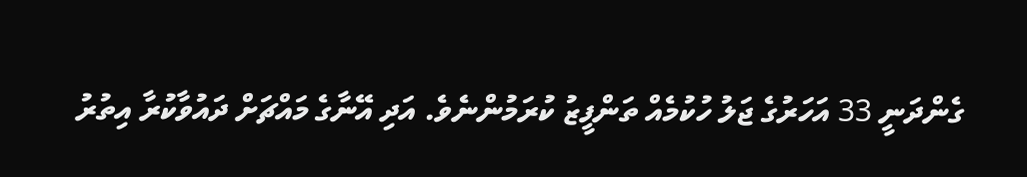ގެންދަނީ 33 އަހަރުގެ ޖަލު ހުކުމެއް ތަންފީޒު ކުރަމުންނެވެ. އަދި އޭނާގެ މައްޗަށް ދައުވާކުރާ އިތުރު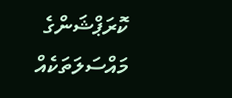ކޮރަޕްޝަންގެ މައްސަލަތަކެއް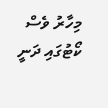މިހާރު ވެސް ކޯޓުގައި ދަނީ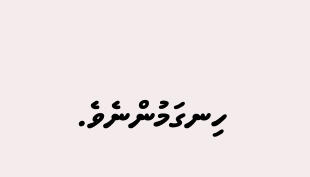ހިނގަމުންނެވެ.